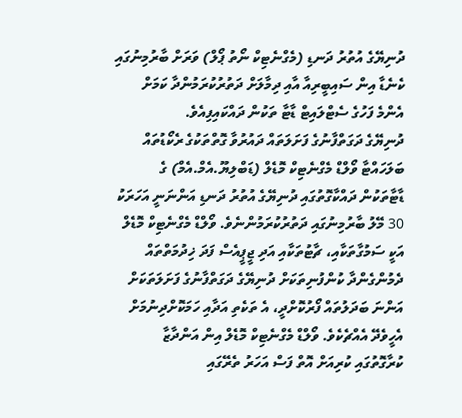ދުނިޔޭގެ އުތުރު ދަނޑި (މެގްނެޓިކް ނޯތު ޕޯލް) ވަރަށް ބާރުމިނުގައި ކެނެޑާ އިން ސައިބީރިއާ އާއި ދިމާލަށް ދަތުރުކުރަމުންދާ ކަމަށް އެންމެ ފަހުގެ ސެޓްލައިޓް ޑާޓާ ތަކުން ދައްކައިފިއެވެ.
ދުނިޔޭގެ ދަގަތްފާނުގެ ފަށަލަތައް ދައުރުވާ ގޮތްތަކުގެ ރެކޯޑުތައް ބަލަހައްޓާ ވޯލްޑް މެގްނެޓިކް މޮޑެލް (ޑަބްލިޔޫ.އެމް.އެމް) ގެ ޑާޓާތަކުން ދައްކާގޮތުގައި ދުނިޔޭގެ އުތުރު ދަނޑި އަންނަނީ އަހަރަކު 30 މޭލު ބާރުމިނުގައި ދަތުރުކުރަމުންނެވެ. ވޯލްޑް މެގްނެޓިކް މޮޑެލް އަކީ ސަމުގާތަކާއި، ޗާޓުތަކާއި އަދި ޖީޕީއެސް ފަދަ ޚިދުމަތްތައް ދެމުންގެންދާ ކުންފުނިތަކަށް ދުނިޔޭގެ ދަގަތްފާނުގެ ފަށަލަތަކަށް އަންނަ ބަދަލުތައް ފޯރުކޮށްދީ، އެ ތަކެތި އަދާއި ހަމަކޮށްދިނުމަށް އެހީވެދޭ އެއްޗެކެވެ. ވޯލްޑް މެގްނެޓިކް މޮޑެލް އިން އަންދާޒާ ކުރާގޮތުގައި ކުރިއަށް އޮތް ފަސް އަހަރު ތެރޭގައި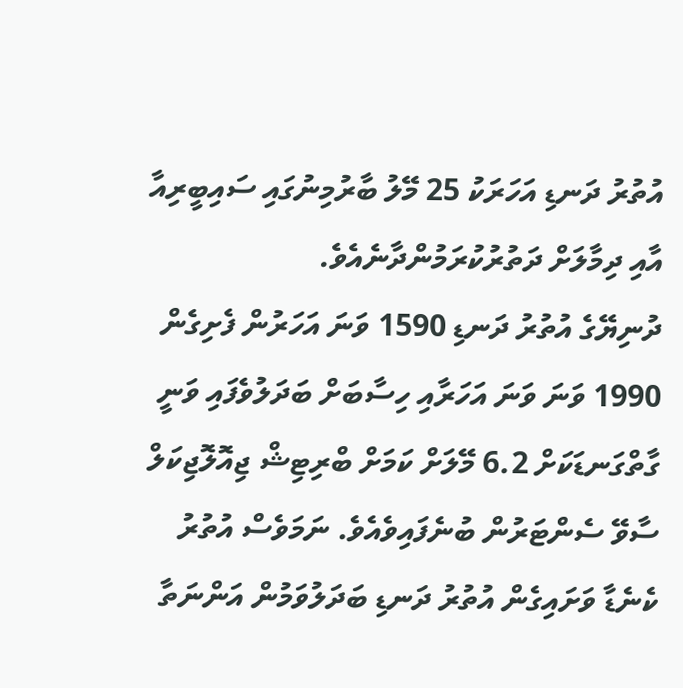އުތުރު ދަނޑި އަހަރަކު 25 މޭލު ބާރުމިނުގައި ސައިބީރިއާ އާއި ދިމާލަށް ދަތުރުކުރަމުންދާނެއެވެ.
ދުނިޔޭގެ އުތުރު ދަނޑި 1590 ވަނަ އަހަރުން ފެށިގެން 1990 ވަނަ ވަނަ އަހަރާއި ހިސާބަށް ބަދަލުވެފައި ވަނީ ގާތްގަނޑަކަށް 6.2 މޭލަށް ކަމަށް ބްރިޓިޝް ޖިއޮލޮޖިކަލް ސާވޭ ސެންޓަރުން ބުނެފައިވެއެވެ. ނަމަވެސް އުތުރު ކެނެޑާ ވަށައިގެން އުތުރު ދަނޑި ބަދަލުވަމުން އަންނަތާ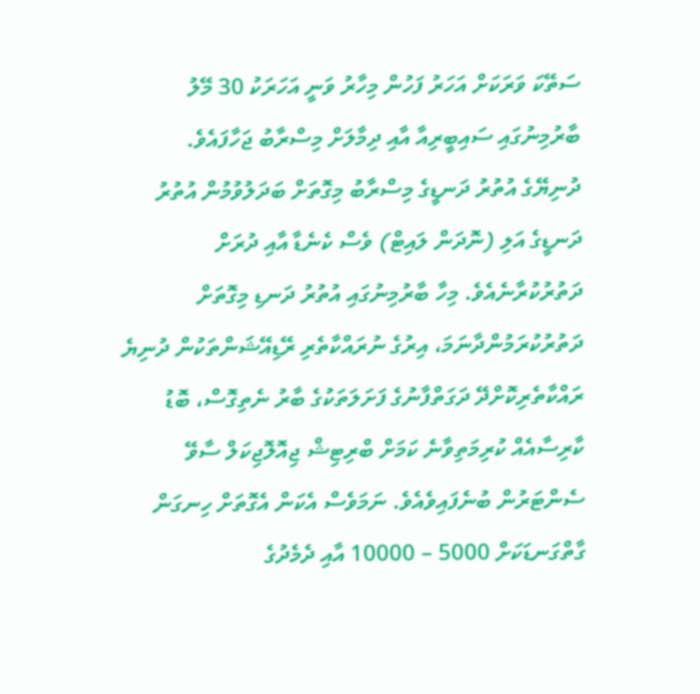ސަތޭކަ ވަރަކަށް އަހަރު ފަހުން މިހާރު ވަނީ އަހަރަކު 30 މޭލު ބާރުމިނުގައި ސައިބީރިއާ އާއި ދިމާލަށް މިސްރާބު ޖަހާފައެވެ.
ދުނިޔޭގެ އުތުރު ދަނޑީގެ މިސްރާބު މިގޮތަށް ބަދަލުވުމުން އުތުރު ދަނޑީގެ އަލި (ނޮދަން ލައިޓް) ވެސް ކެނެޑާ އާއި ދުރަށް ދަތުރުކުރާނެއެވެ. މިހާ ބާރުމިނުގައި އުތުރު ދަނޑި މިގޮތަށް ދަތުރުކުރަމުންދާނަމަ، އިރުގެ ނުރައްކާތެރި ރޭޑިއޭޝަންތަކުން ދުނިޔެ ރައްކާތެރިކޮށްދޭ ދަގަތްފާނުގެ ފަށަލަތަކުގެ ބާރު ނެތިގޮސް، ބޮޑު ކާރިސާއެއް ކުރިމަތިވާނެ ކަމަށް ބްރިޓިޝް ޖިއޮލޮޖިކަލް ސާވޭ ސެންޓަރުން ބުނެފައިވެއެވެ. ނަމަވެސް އެކަން އެގޮތަށް ހިނގަން ގާތްގަނޑަކަށް 5000 – 10000 އާއި ދެމެދުގެ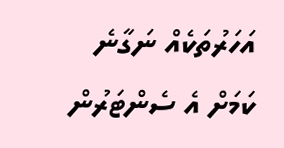އަހަރުތަކެއް ނަގާނެ ކަމަށް އެ ސެންޓަރުން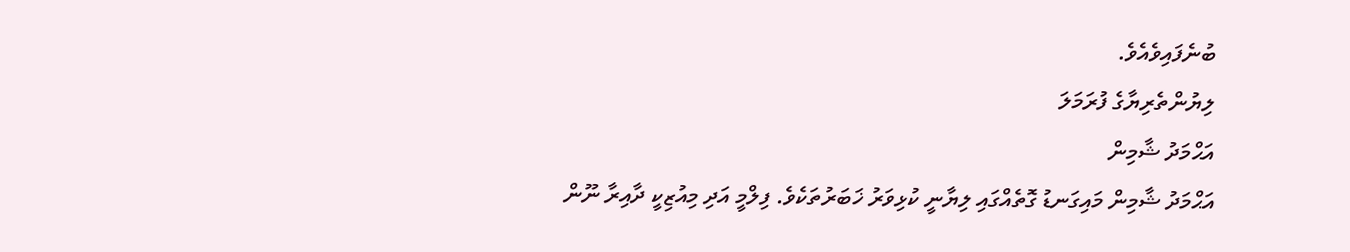ބުނެފައިވެއެވެ.
ލިޔުންތެރިޔާގެ ފުރަމަލަ
އަޙްމަދު ޝާމިން
އަޙްމަދު ޝާމިން މައިގަނޑު ގޮތެއްގައި ލިޔާނީ ކުޅިވަރު ޚަބަރުތަކެވެ. ފިލްމީ އަދި މިއުޒިކީ ދާއިރާ ނޫން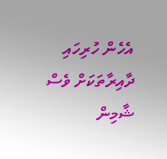އެހެން ހުރިހައި ދާއިރާތަކަށް ވެސް ޝާމިން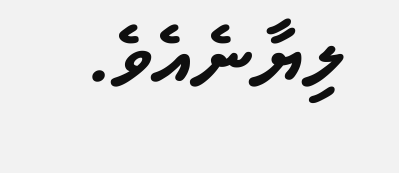ލިޔާނެއެވެ.